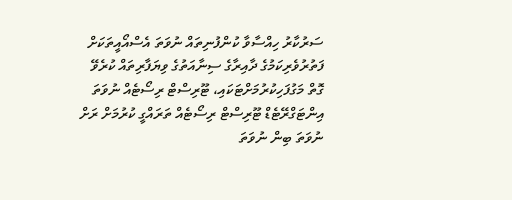ސަރުކާރު ހިއްސާވާ ކުންފުނިތައް ނުވަތަ އެސްއޯއީތަކަށް ފަތުރުވެރިކަމުގެ ދާއިރާގެ ސިނާއަތުގެ ވިޔަފާރިތައް ކުރެވޭ ގޮތް މަގުފަހިކުރުމަށްޓަކައި، ޓޫރިސްޓް ރިސޯޓެއް ނުވަތަ އިންޓަގްރޭޓެޑް ޓޫރިސްޓް ރިސޯޓެއް ތަރައްގީ ކުރުމަށް ރަށް ނުވަތަ ބިން ނުވަތަ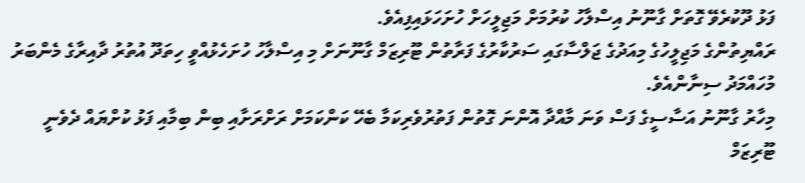ފަޅު ދޫކުރެވޭ ގޮތަށް ގާނޫނު އިސްލާހު ކުރުމަށް މަޖިލީހަށް ހުށަހަޅައިފިއެވެ.
ރައްޔިތުންގެ މަޖިލީހުގެ މިއަދުގެ ޖަލްސާގައި ސަރުކާރުގެ ފަރާތުން ޓޫރިޒަމް ގާނޫނަށް މި އިސްލާހު ހުށަހެޅުއްވީ ހިތަދޫ އުތުރު ދާއިރާގެ މެންބަރު މުހައްމަދު ސިނާންއެވެ.
މިހާރު ގާނޫނު އަސާސީގެ ފަސް ވަނަ މާއްދާ އޮންނަ ގޮތުން ފަތުރުވެރިކަމާ ބެހޭ ކަންކަމަށް ރަށްރަށާއި ބިން ބިމާއި ފަޅު ކުށްޔައް ދެވެނީ ޓޫރިޒަމް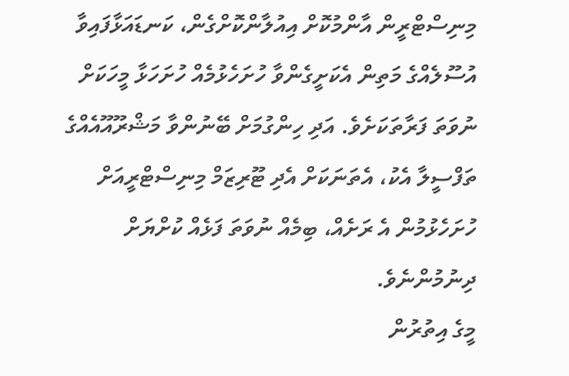މިނިސްޓްރީން އާންމުކޮށް އިއުލާންކޮށްގެން، ކަނޑައަޅާފައިވާ އުސޫލެއްގެ މަތިން އެކަށީގެންވާ ހުށަހެޅުމެއް ހުށަހަޅާ މީހަކަށް ނުވަތަ ފަރާތަކަށެވެ. އަދި ހިންގުމަށް ބޭނުންވާ މަޝްރޫއޫއެއްގެ ތަފްސީލާ އެކު، އެތަނަކަށް އެދި ޓޫރިޒަމް މިނިސްޓްރީއަށް ހުށަހެޅުމުން އެ ރަށެއް، ބިމެއް ނުވަތަ ފަޅެއް ކުށްޔަށް ދިނުމުންނެވެ.
މީގެ އިތުރުން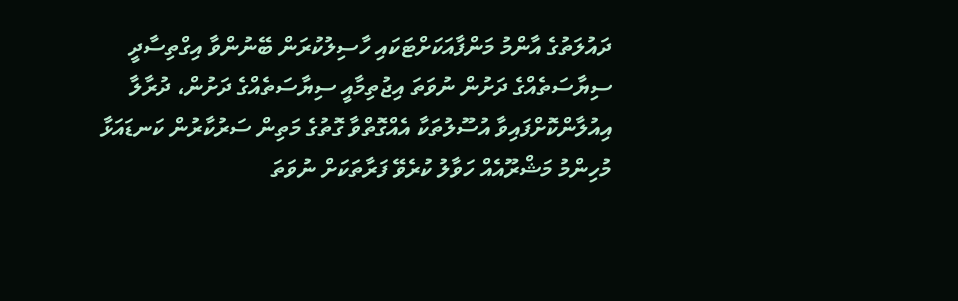ދައުލަތުގެ އާންމު މަންފާއަކަށްޓަކައި ހާސިލުކުރަން ބޭނުންވާ އިގްތިސާދީ ސިޔާސަތެއްގެ ދަށުން ނުވަތަ އިޖުތިމާއީ ސިޔާސަތެއްގެ ދަށުން، ދުރާލާ އިއުލާންކޮށްފައިވާ އުސޫލުތަކާ އެއްގޮތްވާ ގޮތުގެ މަތިން ސަރުކާރުން ކަނޑައަޅާ މުހިންމު މަޝްރޫއެއް ހަވާލު ކުރެވޭ ފަރާތަކަށް ނުވަތަ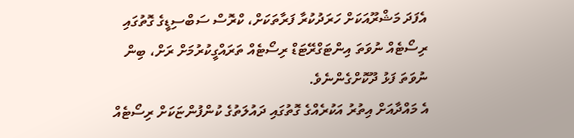އެފަދަ މަޝްރޫއަކަށް ހަރަދުކުރާ ފަރާތަކަށް، ކްރޮސް ސަބްސިޑީގެ ގޮތުގައި ރިސޯޓެއް ނުވަތަ އިންޓަގްރޭޓަޑް ރިސޯޓެއް ތަރައްގީކުރުމަށް ރަށް، ބިން ނުވަތަ ފަޅު ދޫކޮށްގެންނެވެ.
އެ މައްދާއަށް އިތުރު އަކުރެއްގެ ގޮތުގައި ދައުލަތުގެ ކުންފުންޏަކަށް ރިސޯޓެއް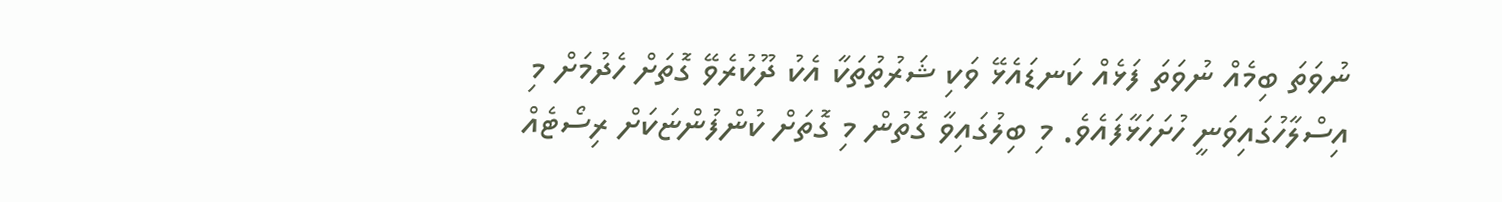ނުވަތަ ބިމެއް ނުވަތަ ފަޅެއް ކަނޑައެޅޭ ވަކި ޝަރުތުތަކާ އެކު ދޫކުރެވޭ ގޮތަށް ހެދުމަށް މި އިސްލާހުގައިވަނީ ހުށަހަޅާފައެވެ. މި ބިލުގައިވާ ގޮތުން މި ގޮތަށް ކުންފުންޏަކަށް ރިސޯޓެއް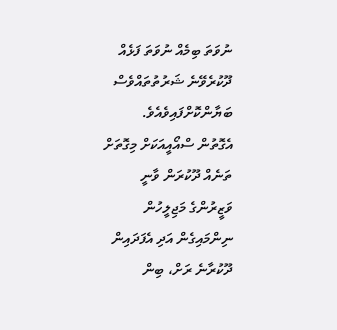ނުވަތަ ބިމެއް ނުވަތަ ފަޅެއް ދޫކުރެވޭނެ ޝަރުތުތައްވެސް ބަޔާންކޮށްފައިވެއެވެ.
އެގޮތުން ސްއޯއީއަކަށް މިގޮތަށް ތަނެއް ދޫކުރަން ވާނީ ވަޒީރުންގެ މަޖިލީހުން ނިންމައިގެން އަދި އެފަދައިން ދޫކުރާނެ ރަށް، ބިން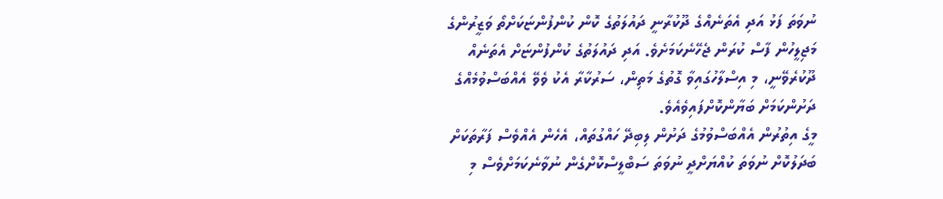ނުވަތަ ފަޅު އަދި އެތަނެއްގެ ދޫކުރާނީ ދައުލަތުގެ ކޮން ކުންފުންޏަކަށްތޯ ވަޒީރުންގެ މަޖިލީހުން ފާސް ކުރަން ޖެހޭނެކަމަށެވެ. އަދި ދައުލަތުގެ ކުންފުންޏަށް އެތަނެއް ދޫކުރެވޭނީ، މި އިސްލާހުގައިވާ ގޮތުގެ މަތިން، ސަރުކާރާ އެކު ވެވޭ އެއްބަސްވުމެއްގެ ދަށުންކަމަށް ބަޔާންކޮށްފައިވެއެވެ.
މީގެ އިތުރުން އެއްބަސްވުމުގެ ދަށުން ލިބިދޭ ހައްގުތައް، އެހެން އެއްވެސް ފަރާތަކަށް ބަދަލުކޮށް ނުވަތަ ކުއްޔަށްދީ ނުވަތަ ސަބްލީސްކޮށްގެން ނުވާނެކަމަށްވެސް މި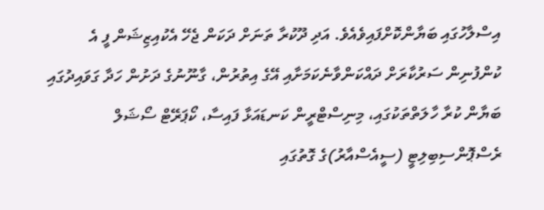އިސްލާހުގައި ބަޔާންކޮށްފައިވެއެވެ. އަދި ދޫކުރާ ތަނަށް ދަކަން ޖެހޭ އެކުއިޒިޝަން ފީ އެ ކުންފުނިން ސަރުކާރަށް ދައްކަންވާނެކަމަށާއި އޭގެ އިތުރުން، ގާނޫނުގެ ދަށުން ހަދާ ގަވައިދުގައި ބަޔާން ކުރާ ހާލަތްތަކުގައި، މިނިސްޓްރީން ކަނޑައަޅާ ފައިސާ، ކޯޕަރޭޓް ސޯޝަލް ރެސްޕޮންސިބިލިޓީ (ސީއެސްއާރު)ގެ ގޮތުގައި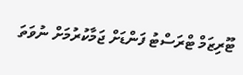ޓޫރިޒަމް ޓްރަސްޓު ފަންޑަށް ޖަމާކުރުމަށް ނުވަތަ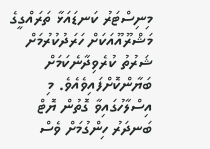މިނިސްޓަރު ކަނޑައަޅާ ތަރައްގީގެ މަޝްރޫއޫއަކަށް ހަރަދުކުރުމަށް ޝަރުތު ކުރެވިދާނެކަމަށް ބަޔާންކޮށްފައިވެއެވެ. މި އިސްލާހުގައިވާ ގޮތުން ޔޮޓް ބަނދަރު ހިންގުމަށް ވެސް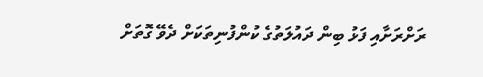ރަށްރަށާއި ފަޅު ބިން ދައުލަތުގެ ކުންފުނިތަކަށް ދެވޭ ގޮތަށް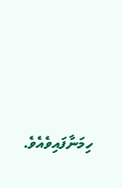ހިމަނާފައިވެއެވެ.